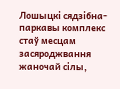Лошыцкі сядзібна-паркавы комплекс стаў месцам засяроджвання жаночай сілы,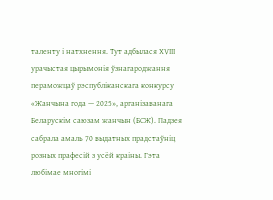таленту і натхнення. Тут адбылася XVІІІ урачыстая цырымонія ўзнагароджання пераможцаў рэспубліканскага конкурсу «Жанчына года — 2025», арганізаванага Беларускім саюзам жанчын (БСЖ). Падзея сабрала амаль 70 выдатных прадстаўніц розных прафесій з усёй краіны. Гэта любімае многімі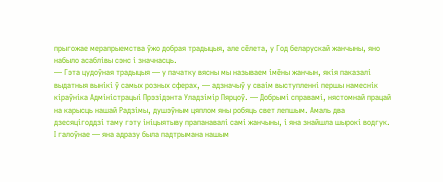прыгожае мерапрыемства ўжо добрая традыцыя, але сёлета, у Год беларускай жанчыны, яно набыло асаблівы сэнс і значнасць.
— Гэта цудоўная традыцыя — у пачатку вясны мы называем імёны жанчын, якія паказалі выдатныя вынікі ў самых розных сферах, — адзначыў у сваім выступленні першы намеснік кіраўніка Адміністрацыі Прэзідэнта Уладзімір Пярцоў. — Добрымі справамі, нястомнай працай на карысць нашай Радзімы, душэўным цяплом яны робяць свет лепшым. Амаль два дзесяцігоддзі таму гэту ініцыятыву прапанавалі самі жанчыны, і яна знайшла шырокі водгук. І галоўнае — яна адразу была падтрымана нашым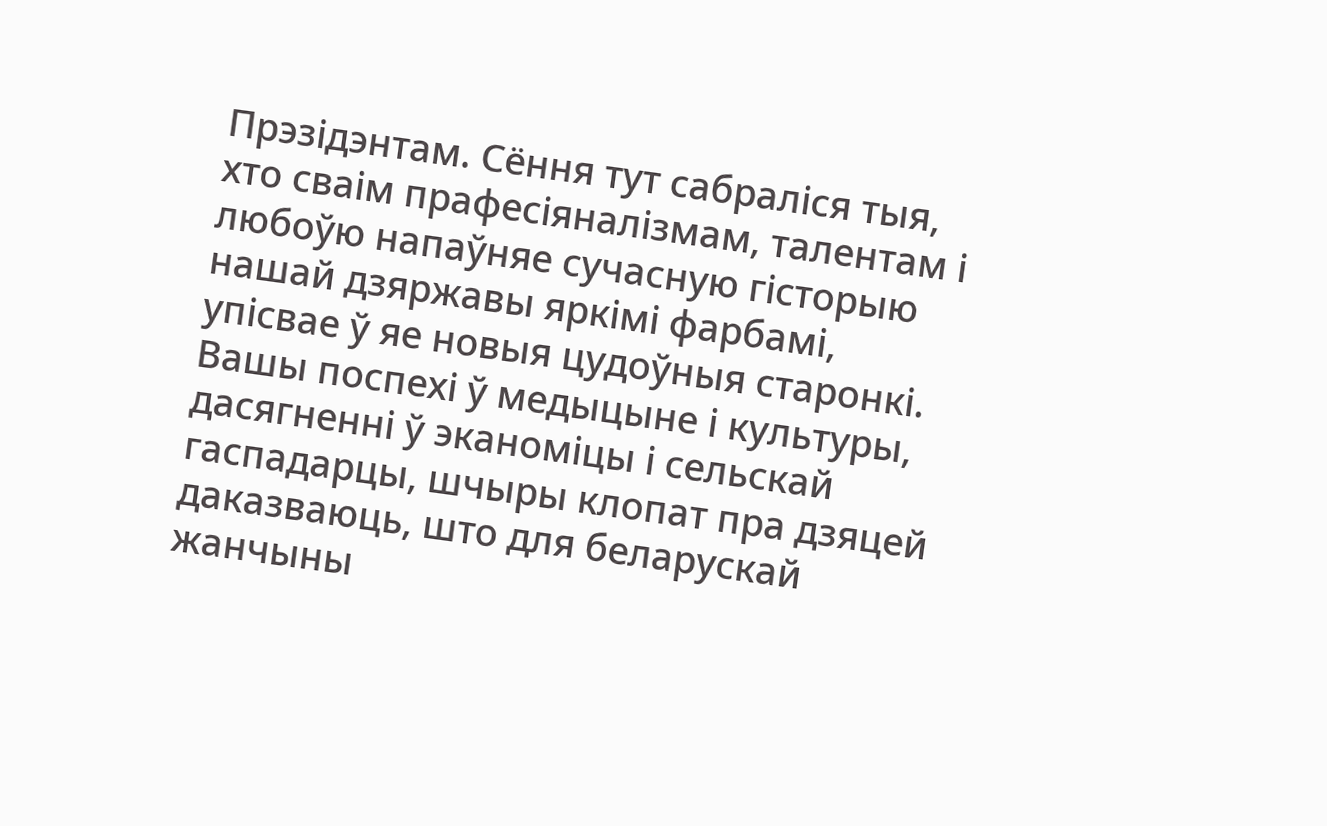Прэзідэнтам. Сёння тут сабраліся тыя, хто сваім прафесіяналізмам, талентам і любоўю напаўняе сучасную гісторыю нашай дзяржавы яркімі фарбамі, упісвае ў яе новыя цудоўныя старонкі. Вашы поспехі ў медыцыне і культуры, дасягненні ў эканоміцы і сельскай гаспадарцы, шчыры клопат пра дзяцей даказваюць, што для беларускай жанчыны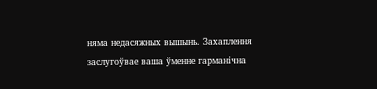няма недасяжных вышынь. Захаплення заслугоўвае ваша ўменне гарманічна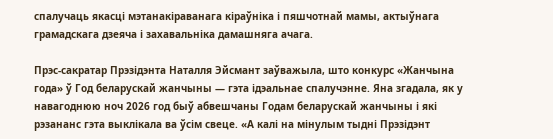спалучаць якасці мэтанакіраванага кіраўніка і пяшчотнай мамы, актыўнага грамадскага дзеяча і захавальніка дамашняга ачага.

Прэс-сакратар Прэзідэнта Наталля Эйсмант заўважыла, што конкурс «Жанчына года» ў Год беларускай жанчыны — гэта ідэальнае спалучэнне. Яна згадала, як у навагоднюю ноч 2026 год быў абвешчаны Годам беларускай жанчыны і які рэзананс гэта выклікала ва ўсім свеце. «А калі на мінулым тыдні Прэзідэнт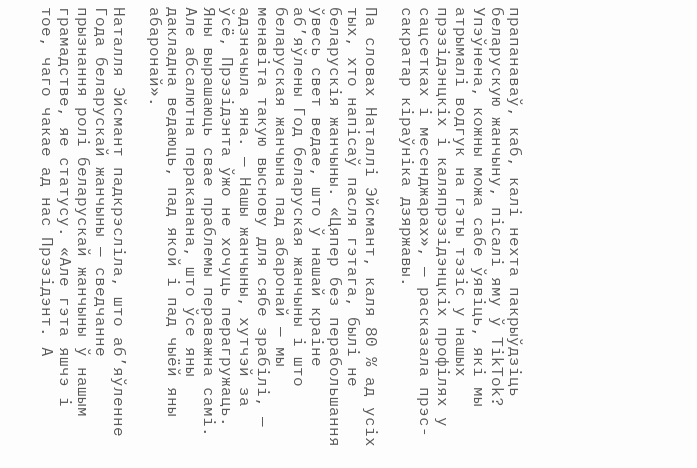прапанаваў, каб, калі нехта пакрыўдзіць беларускую жанчыну, пісалі яму ў ТіkТоk? Упэўнена, кожны можа сабе ўявіць, які мы атрымалі водгук на гэты тэзіс у нашых прэзідэнцкіх і каляпрэзідэнцкіх профілях у сацсетках і месенджарах», — расказала прэс-сакратар кіраўніка дзяржавы.

Па словах Наталлі Эйсмант, каля 80 % ад усіх тых, хто напісаў пасля гэтага, былі не беларускія жанчыны. «Цяпер без перабольшання ўвесь свет ведае, што ў нашай краіне аб’яўлены Год беларуская жанчыны і што беларуская жанчына пад абаронай — мы менавіта такую выснову для сябе зрабілі, — адзначыла яна. — Нашы жанчыны, хутчэй за ўсё, Прэзідэнта ўжо не хочуць перагружаць. Яны вырашаюць свае праблемы пераважна самі. Але абсалютна пераканана, што ўсе яны дакладна ведаюць, пад якой і пад чыёй яны абаронай».

Наталля Эйсмант падкрэсліла, што аб’яўленне Года беларускай жанчыны — сведчанне прызнання ролі беларускай жанчыны ў нашым грамадстве, яе статусу. «Але гэта яшчэ і тое, чаго чакае ад нас Прэзідэнт. А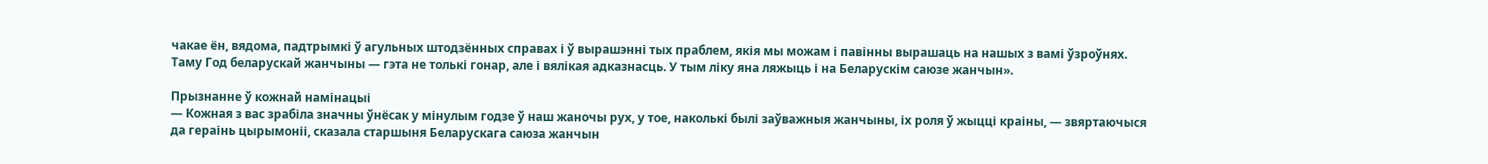чакае ён, вядома, падтрымкі ў агульных штодзённых справах і ў вырашэнні тых праблем, якія мы можам і павінны вырашаць на нашых з вамі ўзроўнях. Таму Год беларускай жанчыны — гэта не толькі гонар, але і вялікая адказнасць. У тым ліку яна ляжыць і на Беларускім саюзе жанчын».

Прызнанне ў кожнай намінацыі
— Кожная з вас зрабіла значны ўнёсак у мінулым годзе ў наш жаночы рух, у тое, наколькі былі заўважныя жанчыны, іх роля ў жыцці краіны, — звяртаючыся да гераінь цырымоніі, сказала старшыня Беларускага саюза жанчын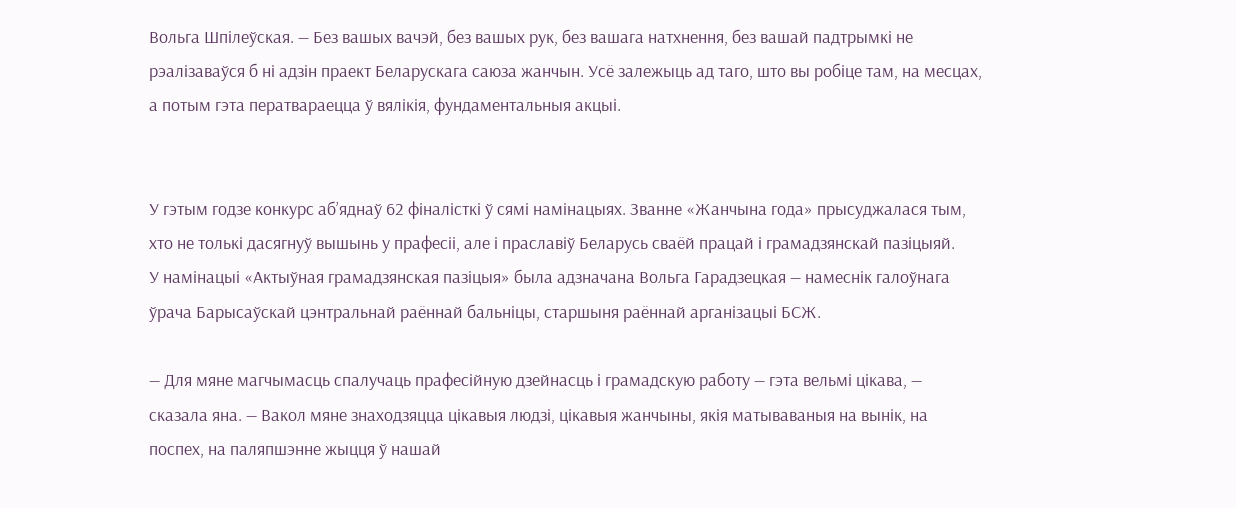Вольга Шпілеўская. — Без вашых вачэй, без вашых рук, без вашага натхнення, без вашай падтрымкі не рэалізаваўся б ні адзін праект Беларускага саюза жанчын. Усё залежыць ад таго, што вы робіце там, на месцах, а потым гэта ператвараецца ў вялікія, фундаментальныя акцыі.


У гэтым годзе конкурс аб’яднаў 62 фіналісткі ў сямі намінацыях. Званне «Жанчына года» прысуджалася тым, хто не толькі дасягнуў вышынь у прафесіі, але і праславіў Беларусь сваёй працай і грамадзянскай пазіцыяй.
У намінацыі «Актыўная грамадзянская пазіцыя» была адзначана Вольга Гарадзецкая — намеснік галоўнага ўрача Барысаўскай цэнтральнай раённай бальніцы, старшыня раённай арганізацыі БСЖ.

— Для мяне магчымасць спалучаць прафесійную дзейнасць і грамадскую работу — гэта вельмі цікава, — сказала яна. — Вакол мяне знаходзяцца цікавыя людзі, цікавыя жанчыны, якія матываваныя на вынік, на поспех, на паляпшэнне жыцця ў нашай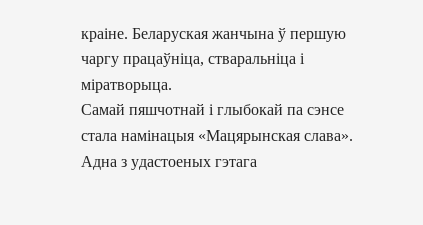краіне. Беларуская жанчына ў першую чаргу працаўніца, стваральніца і міратворыца.
Самай пяшчотнай і глыбокай па сэнсе стала намінацыя «Мацярынская слава». Адна з удастоеных гэтага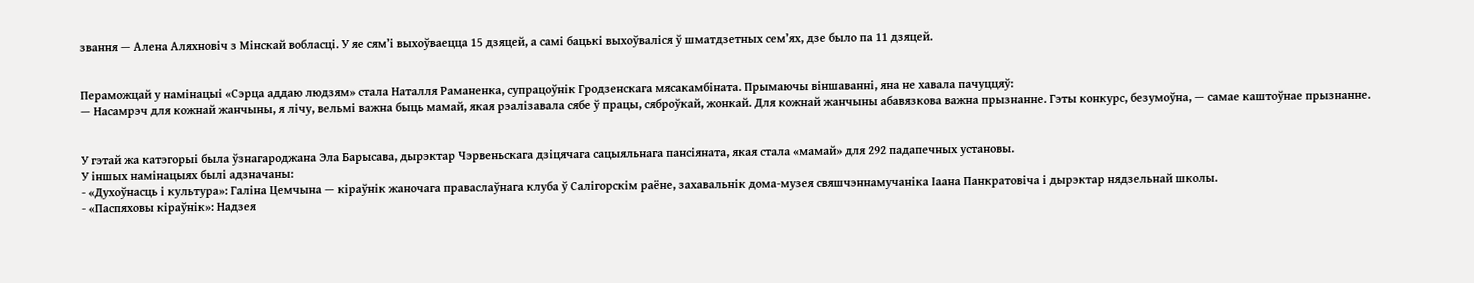звання — Алена Аляхновіч з Мінскай вобласці. У яе сям’і выхоўваецца 15 дзяцей, а самі бацькі выхоўваліся ў шматдзетных сем’ях, дзе было па 11 дзяцей.


Пераможцай у намінацыі «Сэрца аддаю людзям» стала Наталля Раманенка, супрацоўнік Гродзенскага мясакамбіната. Прымаючы віншаванні, яна не хавала пачуццяў:
— Насамрэч для кожнай жанчыны, я лічу, вельмі важна быць мамай, якая рэалізавала сябе ў працы, сяброўкай, жонкай. Для кожнай жанчыны абавязкова важна прызнанне. Гэты конкурс, безумоўна, — самае каштоўнае прызнанне.


У гэтай жа катэгорыі была ўзнагароджана Эла Барысава, дырэктар Чэрвеньскага дзіцячага сацыяльнага пансіяната, якая стала «мамай» для 292 падапечных установы.
У іншых намінацыях былі адзначаны:
- «Духоўнасць і культура»: Галіна Цемчына — кіраўнік жаночага праваслаўнага клуба ў Салігорскім раёне, захавальнік дома-музея свяшчэннамучаніка Іаана Панкратовіча і дырэктар нядзельнай школы.
- «Паспяховы кіраўнік»: Надзея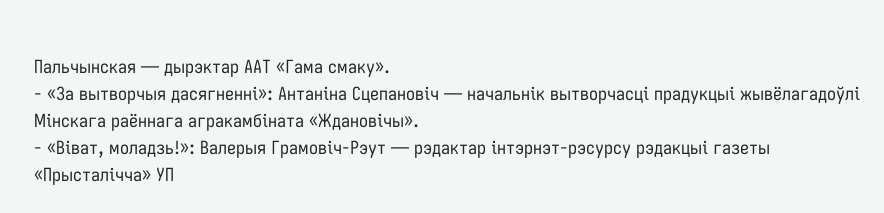Пальчынская — дырэктар ААТ «Гама смаку».
- «За вытворчыя дасягненні»: Антаніна Сцепановіч — начальнік вытворчасці прадукцыі жывёлагадоўлі Мінскага раённага агракамбіната «Ждановічы».
- «Віват, моладзь!»: Валерыя Грамовіч-Рэут — рэдактар інтэрнэт-рэсурсу рэдакцыі газеты «Прысталічча» УП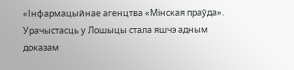«Інфармацыйнае агенцтва «Мінская праўда».
Урачыстасць у Лошыцы стала яшчэ адным доказам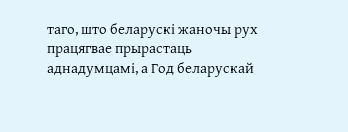таго, што беларускі жаночы рух працягвае прырастаць аднадумцамі, а Год беларускай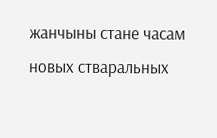жанчыны стане часам новых стваральных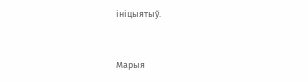ініцыятыў.


Марыя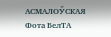АСМАЛОЎСКАЯ
Фота БелТА